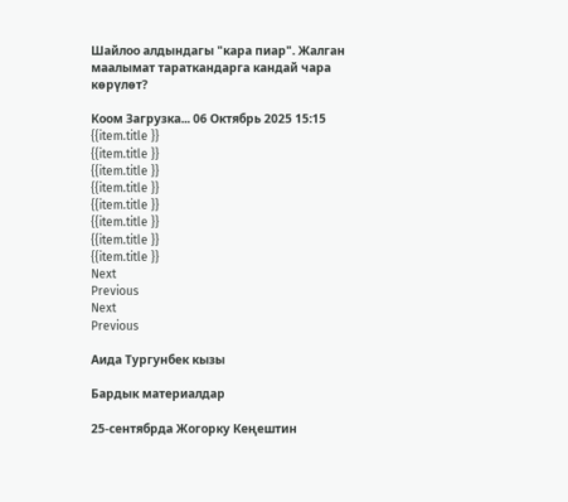Шайлоо алдындагы "кара пиар". Жалган маалымат тараткандарга кандай чара көрүлөт?

Коом Загрузка... 06 Октябрь 2025 15:15
{{item.title }}
{{item.title }}
{{item.title }}
{{item.title }}
{{item.title }}
{{item.title }}
{{item.title }}
{{item.title }}
Next
Previous
Next
Previous

Аида Тургунбек кызы

Бардык материалдар

25-сентябрда Жогорку Кеңештин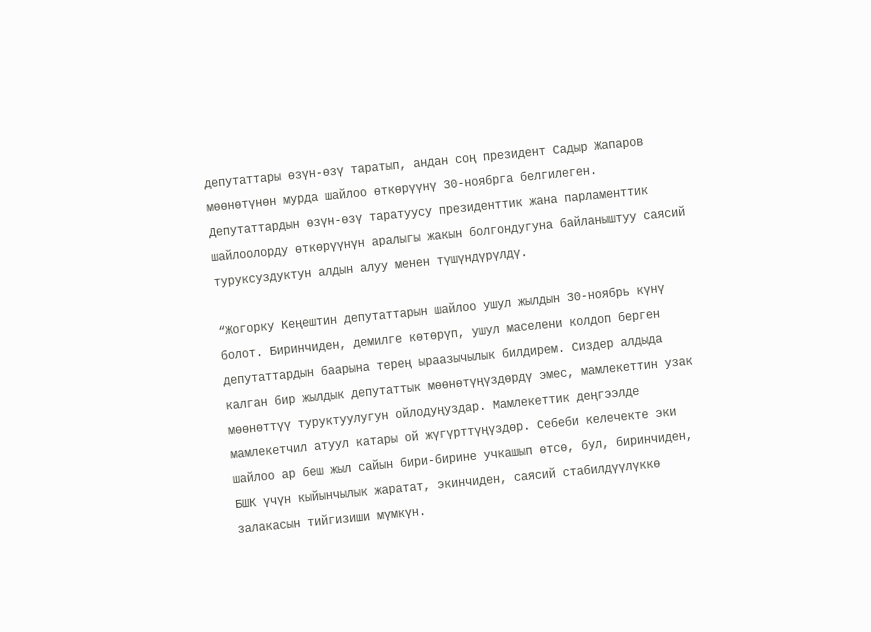депутаттары өзүн-өзү таратып, андан соң президент Садыр Жапаров мөөнөтүнөн мурда шайлоо өткөрүүнү 30-ноябрга белгилеген. Депутаттардын өзүн-өзү таратуусу президенттик жана парламенттик шайлоолорду өткөрүүнүн аралыгы жакын болгондугуна байланыштуу саясий туруксуздуктун алдын алуу менен түшүндүрүлдү.

“Жогорку Кеңештин депутаттарын шайлоо ушул жылдын 30-ноябрь күнү болот. Биринчиден, демилге көтөрүп, ушул маселени колдоп берген депутаттардын баарына терең ыраазычылык билдирем. Сиздер алдыда калган бир жылдык депутаттык мөөнөтүңүздөрдү эмес, мамлекеттин узак мөөнөттүү туруктуулугун ойлодуңуздар. Мамлекеттик деңгээлде мамлекетчил атуул катары ой жүгүрттүңүздөр. Себеби келечекте эки шайлоо ар беш жыл сайын бири-бирине учкашып өтсө, бул, биринчиден, БШК үчүн кыйынчылык жаратат, экинчиден, саясий стабилдүүлүккө залакасын тийгизиши мүмкүн.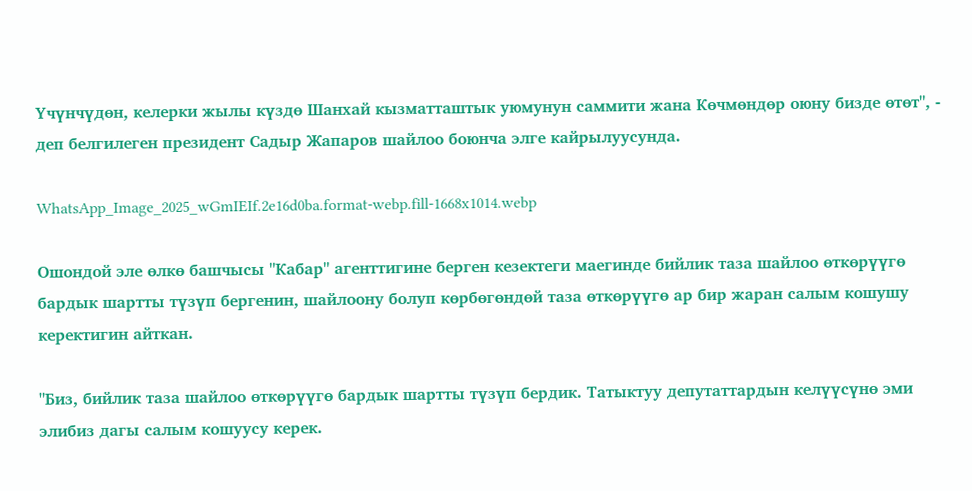Үчүнчүдөн, келерки жылы күздө Шанхай кызматташтык уюмунун саммити жана Көчмөндөр оюну бизде өтөт", - деп белгилеген президент Садыр Жапаров шайлоо боюнча элге кайрылуусунда.

WhatsApp_Image_2025_wGmIEIf.2e16d0ba.format-webp.fill-1668x1014.webp

Ошондой эле өлкө башчысы "Кабар" агенттигине берген кезектеги маегинде бийлик таза шайлоо өткөрүүгө бардык шартты түзүп бергенин, шайлоону болуп көрбөгөндөй таза өткөрүүгө ар бир жаран салым кошушу керектигин айткан.

"Биз, бийлик таза шайлоо өткөрүүгө бардык шартты түзүп бердик. Татыктуу депутаттардын келүүсүнө эми элибиз дагы салым кошуусу керек.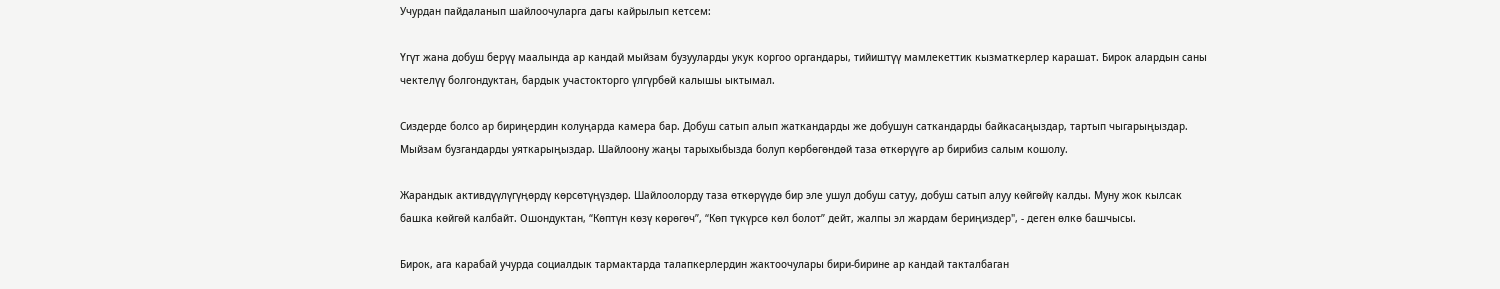Учурдан пайдаланып шайлоочуларга дагы кайрылып кетсем:

Үгүт жана добуш берүү маалында ар кандай мыйзам бузууларды укук коргоо органдары, тийиштүү мамлекеттик кызматкерлер карашат. Бирок алардын саны чектелүү болгондуктан, бардык участокторго үлгүрбөй калышы ыктымал.

Сиздерде болсо ар бириңердин колуңарда камера бар. Добуш сатып алып жаткандарды же добушун саткандарды байкасаңыздар, тартып чыгарыңыздар. Мыйзам бузгандарды уяткарыңыздар. Шайлоону жаңы тарыхыбызда болуп көрбөгөндөй таза өткөрүүгө ар бирибиз салым кошолу.

Жарандык активдүүлүгүңөрдү көрсөтүңүздөр. Шайлоолорду таза өткөрүүдө бир эле ушул добуш сатуу, добуш сатып алуу көйгөйү калды. Муну жок кылсак башка көйгөй калбайт. Ошондуктан, “Көптүн көзү көрөгөч”, “Көп түкүрсө көл болот” дейт, жалпы эл жардам бериңиздер", - деген өлкө башчысы.

Бирок, ага карабай учурда социалдык тармактарда талапкерлердин жактоочулары бири-бирине ар кандай такталбаган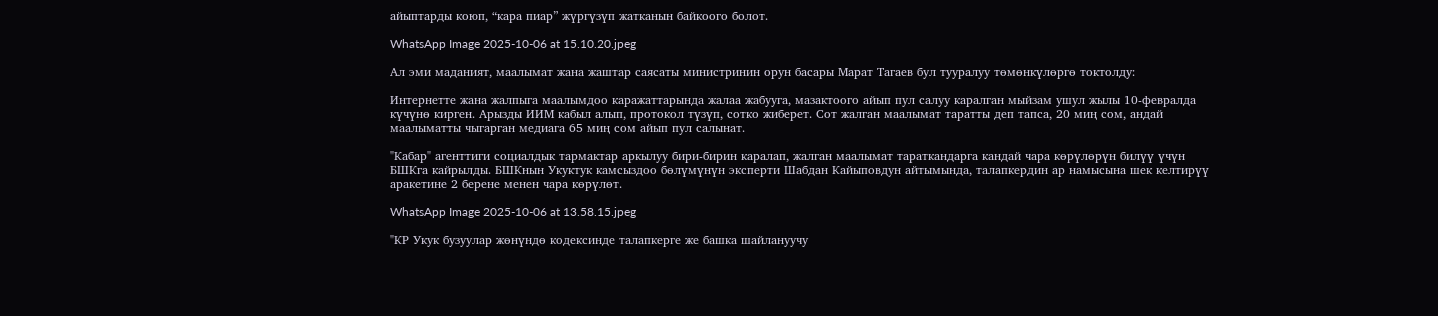айыптарды коюп, “кара пиар” жүргүзүп жатканын байкоого болот.

WhatsApp Image 2025-10-06 at 15.10.20.jpeg

Ал эми маданият, маалымат жана жаштар саясаты министринин орун басары Марат Тагаев бул тууралуу төмөнкүлөргө токтолду:

Интернетте жана жалпыга маалымдоо каражаттарында жалаа жабууга, мазактоого айып пул салуу каралган мыйзам ушул жылы 10-февралда күчүнө кирген. Арызды ИИМ кабыл алып, протокол түзүп, сотко жиберет. Сот жалган маалымат таратты деп тапса, 20 миң сом, андай маалыматты чыгарган медиага 65 миң сом айып пул салынат.

"Кабар" агенттиги социалдык тармактар аркылуу бири-бирин каралап, жалган маалымат тараткандарга кандай чара көрүлөрүн билүү үчүн БШКга кайрылды. БШКнын Укуктук камсыздоо бөлүмүнүн эксперти Шабдан Кайыповдун айтымында, талапкердин ар намысына шек келтирүү аракетине 2 берене менен чара көрүлөт.

WhatsApp Image 2025-10-06 at 13.58.15.jpeg

"КР Укук бузуулар жөнүндө кодексинде талапкерге же башка шайлануучу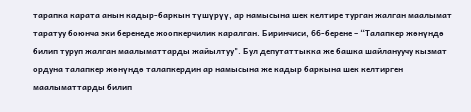тарапка карата анын кадыр-баркын түшүрүү, ар намысына шек келтире турган жалган маалымат таратуу боюнча эки беренеде жоопкерчилик каралган. Биринчиси, 66-берене – “Талапкер жөнүндө билип туруп жалган маалыматтарды жайылтуу". Бул депутаттыкка же башка шайлануучу кызмат ордуна талапкер жөнүндө талапкердин ар намысына же кадыр баркына шек келтирген маалыматтарды билип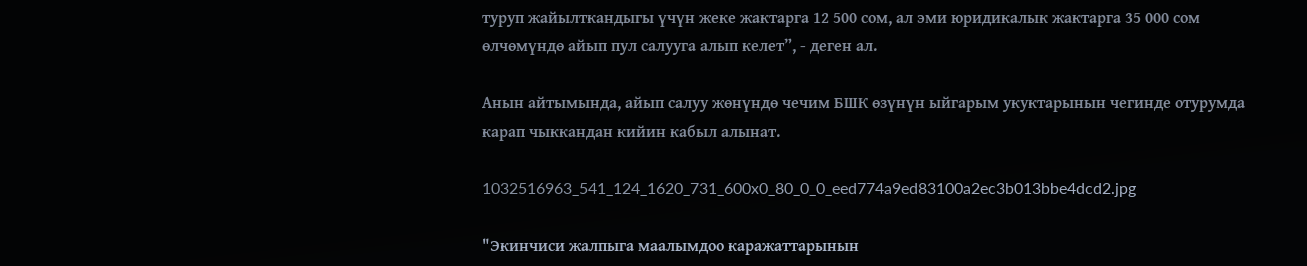туруп жайылткандыгы үчүн жеке жактарга 12 500 сом, ал эми юридикалык жактарга 35 000 сом өлчөмүндө айып пул салууга алып келет”, - деген ал.

Анын айтымында, айып салуу жөнүндө чечим БШК өзүнүн ыйгарым укуктарынын чегинде отурумда карап чыккандан кийин кабыл алынат.

1032516963_541_124_1620_731_600x0_80_0_0_eed774a9ed83100a2ec3b013bbe4dcd2.jpg

"Экинчиси жалпыга маалымдоо каражаттарынын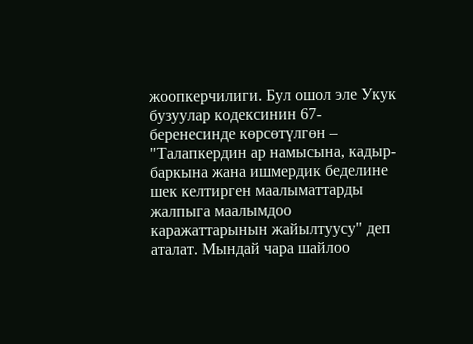жоопкерчилиги. Бул ошол эле Укук бузуулар кодексинин 67-беренесинде көрсөтүлгөн – "Талапкердин ар намысына, кадыр-баркына жана ишмердик беделине шек келтирген маалыматтарды жалпыга маалымдоо каражаттарынын жайылтуусу" деп аталат. Мындай чара шайлоо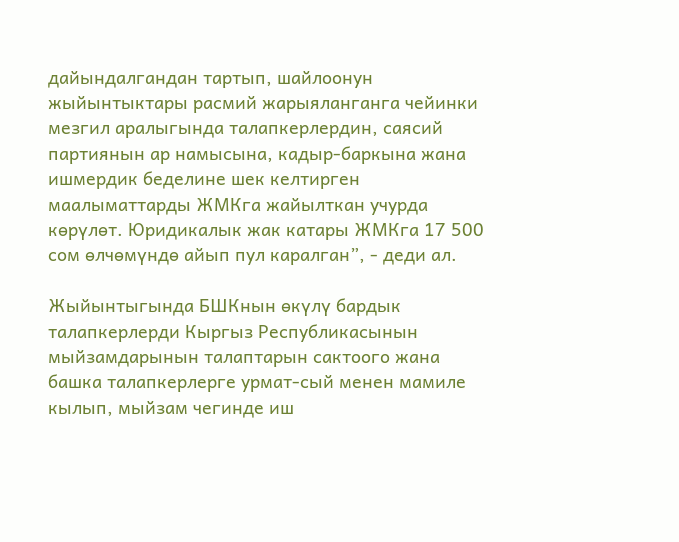дайындалгандан тартып, шайлоонун жыйынтыктары расмий жарыяланганга чейинки мезгил аралыгында талапкерлердин, саясий партиянын ар намысына, кадыр-баркына жана ишмердик беделине шек келтирген маалыматтарды ЖМКга жайылткан учурда көрүлөт. Юридикалык жак катары ЖМКга 17 500 сом өлчөмүндө айып пул каралган”, - деди ал.

Жыйынтыгында БШКнын өкүлү бардык талапкерлерди Кыргыз Республикасынын мыйзамдарынын талаптарын сактоого жана башка талапкерлерге урмат-сый менен мамиле кылып, мыйзам чегинде иш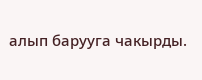алып барууга чакырды.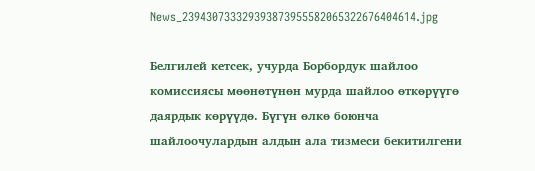News_239430733329393873955582065322676404614.jpg

Белгилей кетсек, учурда Борбордук шайлоо комиссиясы мөөнөтүнөн мурда шайлоо өткөрүүгө даярдык көрүүдө. Бүгүн өлкө боюнча шайлоочулардын алдын ала тизмеси бекитилгени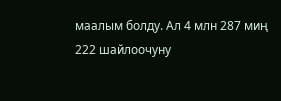маалым болду. Ал 4 млн 287 миң 222 шайлоочуну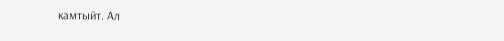камтыйт. Ал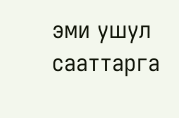эми ушул сааттарга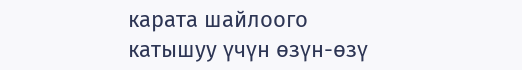карата шайлоого катышуу үчүн өзүн-өзү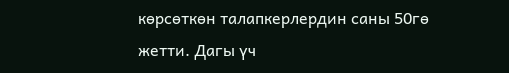көрсөткөн талапкерлердин саны 50гө жетти. Дагы үч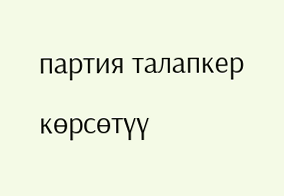партия талапкер көрсөтүү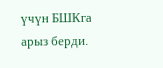үчүн БШКга арыз берди.